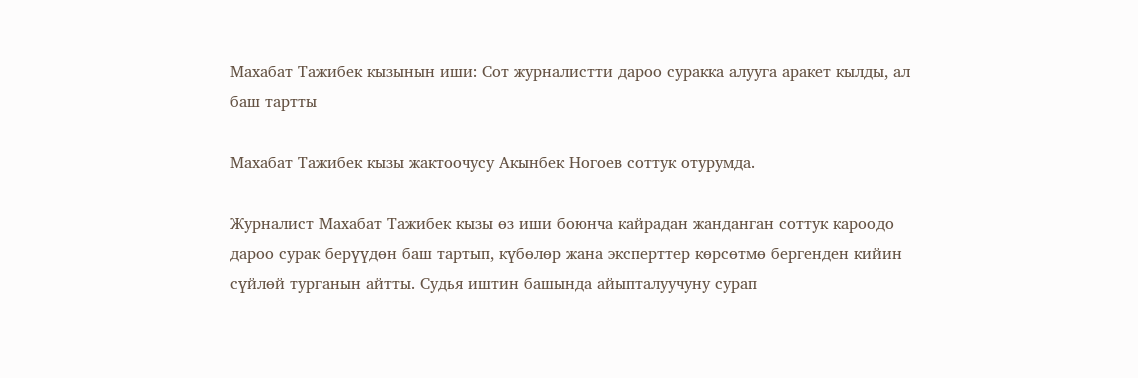Махабат Тажибек кызынын иши: Сот журналистти дароо суракка алууга аракет кылды, ал баш тартты

Махабат Тажибек кызы жактоочусу Акынбек Ногоев соттук отурумда.

Журналист Махабат Тажибек кызы өз иши боюнча кайрадан жанданган соттук кароодо дароо сурак берүүдөн баш тартып, күбөлөр жана эксперттер көрсөтмө бергенден кийин сүйлөй турганын айтты. Судья иштин башында айыпталуучуну сурап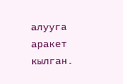алууга аракет кылган.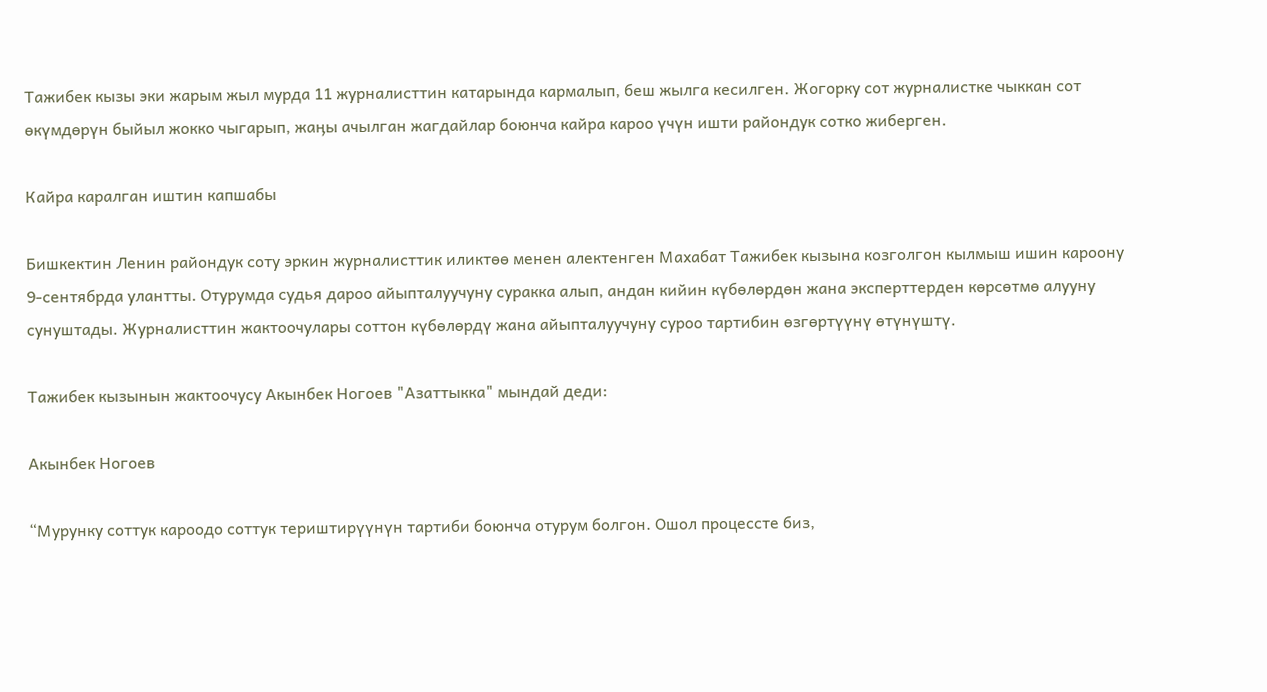Тажибек кызы эки жарым жыл мурда 11 журналисттин катарында кармалып, беш жылга кесилген. Жогорку сот журналистке чыккан сот өкүмдөрүн быйыл жокко чыгарып, жаӊы ачылган жагдайлар боюнча кайра кароо үчүн ишти райондук сотко жиберген.

Кайра каралган иштин капшабы

Бишкектин Ленин райондук соту эркин журналисттик иликтөө менен алектенген Махабат Тажибек кызына козголгон кылмыш ишин кароону 9-сентябрда улантты. Отурумда судья дароо айыпталуучуну суракка алып, андан кийин күбөлөрдөн жана эксперттерден көрсөтмө алууну сунуштады. Журналисттин жактоочулары соттон күбөлөрдү жана айыпталуучуну суроо тартибин өзгөртүүнү өтүнүштү.

Тажибек кызынын жактоочусу Акынбек Ногоев "Азаттыкка" мындай деди:

Акынбек Ногоев

“Мурунку соттук кароодо соттук териштирүүнүн тартиби боюнча отурум болгон. Ошол процессте биз,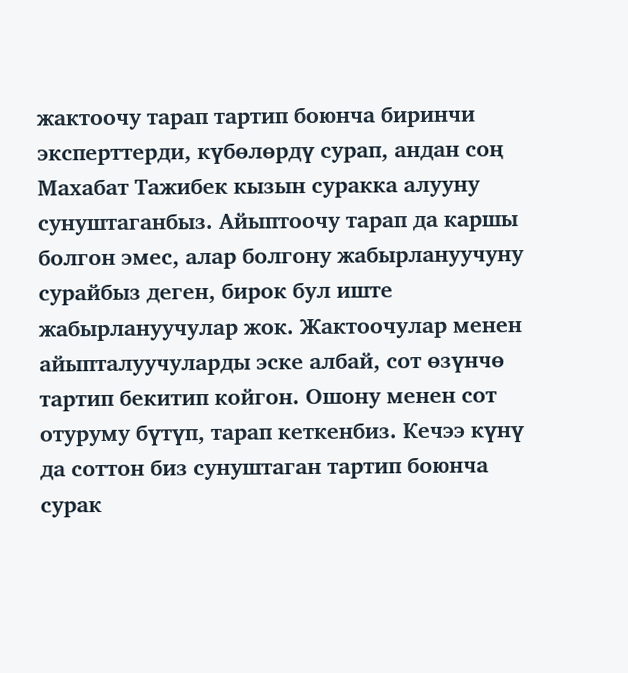жактоочу тарап тартип боюнча биринчи эксперттерди, күбөлөрдү сурап, андан соң Махабат Тажибек кызын суракка алууну сунуштаганбыз. Айыптоочу тарап да каршы болгон эмес, алар болгону жабырлануучуну сурайбыз деген, бирок бул иште жабырлануучулар жок. Жактоочулар менен айыпталуучуларды эске албай, сот өзүнчө тартип бекитип койгон. Ошону менен сот отуруму бүтүп, тарап кеткенбиз. Кечээ күнү да соттон биз сунуштаган тартип боюнча сурак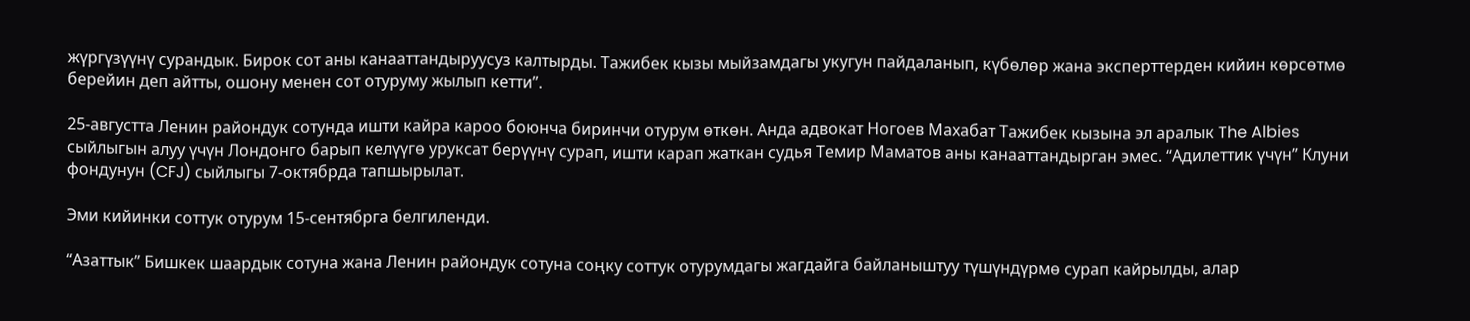жүргүзүүнү сурандык. Бирок сот аны канааттандыруусуз калтырды. Тажибек кызы мыйзамдагы укугун пайдаланып, күбөлөр жана эксперттерден кийин көрсөтмө берейин деп айтты, ошону менен сот отуруму жылып кетти”.

25-августта Ленин райондук сотунда ишти кайра кароо боюнча биринчи отурум өткөн. Анда адвокат Ногоев Махабат Тажибек кызына эл аралык The Albies сыйлыгын алуу үчүн Лондонго барып келүүгө уруксат берүүнү сурап, ишти карап жаткан судья Темир Маматов аны канааттандырган эмес. “Адилеттик үчүн” Клуни фондунун (CFJ) сыйлыгы 7-октябрда тапшырылат.

Эми кийинки соттук отурум 15-сентябрга белгиленди.

“Азаттык” Бишкек шаардык сотуна жана Ленин райондук сотуна соңку соттук отурумдагы жагдайга байланыштуу түшүндүрмө сурап кайрылды, алар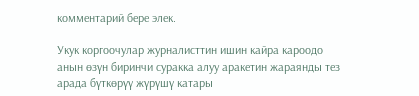комментарий бере элек.

Укук коргоочулар журналисттин ишин кайра кароодо анын өзүн биринчи суракка алуу аракетин жараянды тез арада бүткөрүү жүрүшү катары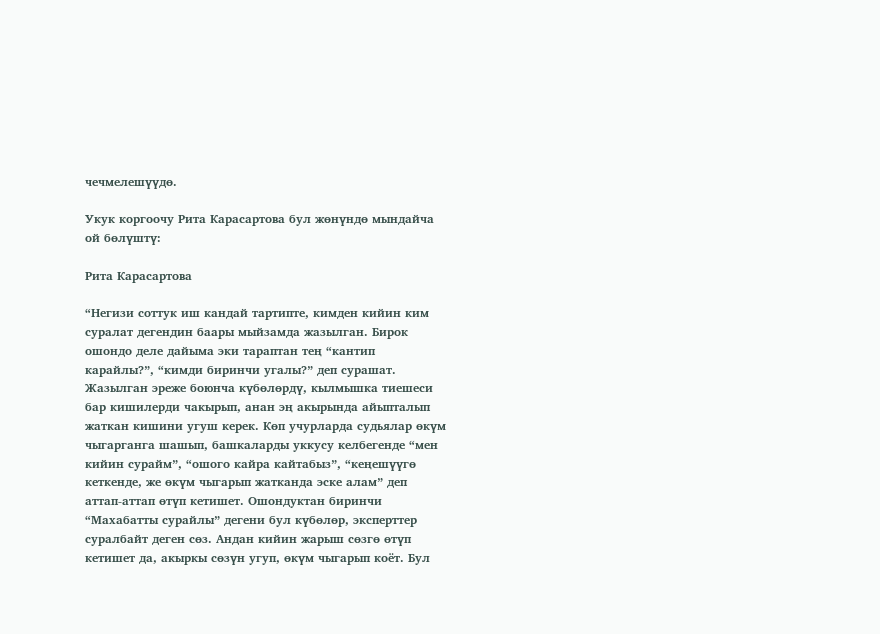чечмелешүүдө.

Укук коргоочу Рита Карасартова бул жөнүндө мындайча ой бөлүштү:

Рита Карасартова

“Негизи соттук иш кандай тартипте, кимден кийин ким суралат дегендин баары мыйзамда жазылган. Бирок ошондо деле дайыма эки тараптан тең “кантип карайлы?”, “кимди биринчи угалы?” деп сурашат. Жазылган эреже боюнча күбөлөрдү, кылмышка тиешеси бар кишилерди чакырып, анан эң акырында айыпталып жаткан кишини угуш керек. Көп учурларда судьялар өкүм чыгарганга шашып, башкаларды уккусу келбегенде “мен кийин сурайм”, “ошого кайра кайтабыз”, “кеңешүүгө кеткенде, же өкүм чыгарып жатканда эске алам” деп аттап-аттап өтүп кетишет. Ошондуктан биринчи “Махабатты сурайлы” дегени бул күбөлөр, эксперттер суралбайт деген сөз. Андан кийин жарыш сөзгө өтүп кетишет да, акыркы сөзүн угуп, өкүм чыгарып коёт. Бул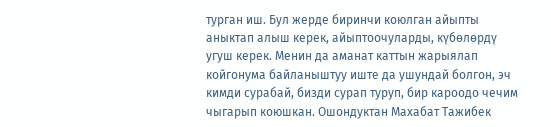турган иш. Бул жерде биринчи коюлган айыпты аныктап алыш керек, айыптоочуларды, күбөлөрдү угуш керек. Менин да аманат каттын жарыялап койгонума байланыштуу иште да ушундай болгон, эч кимди сурабай, бизди сурап туруп, бир кароодо чечим чыгарып коюшкан. Ошондуктан Махабат Тажибек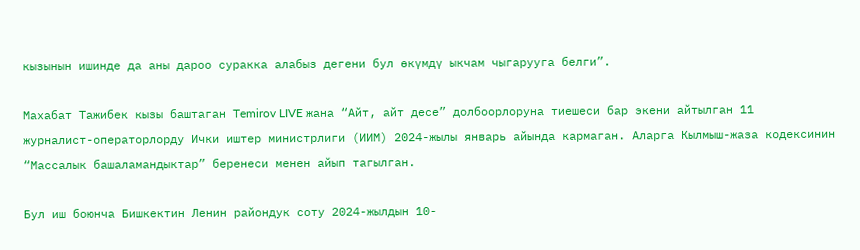кызынын ишинде да аны дароо суракка алабыз дегени бул өкүмдү ыкчам чыгарууга белги”.

Махабат Тажибек кызы баштаган Тemirov LIVE жана “Айт, айт десе” долбоорлоруна тиешеси бар экени айтылган 11 журналист-операторлорду Ички иштер министрлиги (ИИМ) 2024-жылы январь айында кармаган. Аларга Кылмыш-жаза кодексинин “Массалык башаламандыктар” беренеси менен айып тагылган.

Бул иш боюнча Бишкектин Ленин райондук соту 2024-жылдын 10-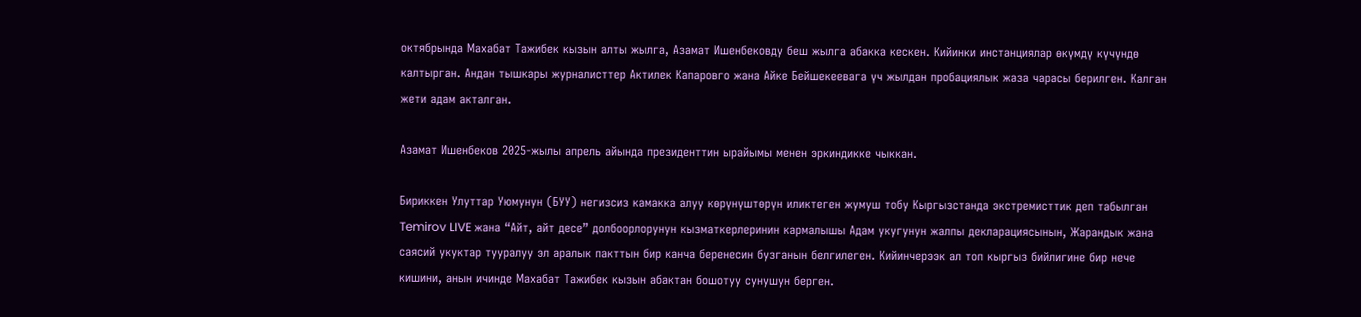октябрында Махабат Тажибек кызын алты жылга, Азамат Ишенбековду беш жылга абакка кескен. Кийинки инстанциялар өкүмдү күчүндө калтырган. Андан тышкары журналисттер Актилек Капаровго жана Айке Бейшекеевага үч жылдан пробациялык жаза чарасы берилген. Калган жети адам акталган.

Азамат Ишенбеков 2025-жылы апрель айында президенттин ырайымы менен эркиндикке чыккан.

Бириккен Улуттар Уюмунун (БУУ) негизсиз камакка алуу көрүнүштөрүн иликтеген жумуш тобу Кыргызстанда экстремисттик деп табылган Temirov LIVE жана “Айт, айт десе” долбоорлорунун кызматкерлеринин кармалышы Адам укугунун жалпы декларациясынын, Жарандык жана саясий укуктар тууралуу эл аралык пакттын бир канча беренесин бузганын белгилеген. Кийинчерээк ал топ кыргыз бийлигине бир нече кишини, анын ичинде Махабат Тажибек кызын абактан бошотуу сунушун берген.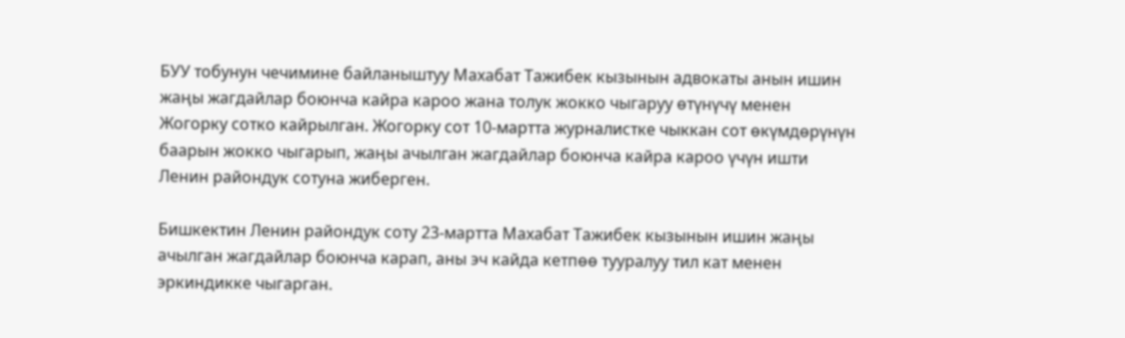БУУ тобунун чечимине байланыштуу Махабат Тажибек кызынын адвокаты анын ишин жаңы жагдайлар боюнча кайра кароо жана толук жокко чыгаруу өтүнүчү менен Жогорку сотко кайрылган. Жогорку сот 10-мартта журналистке чыккан сот өкүмдөрүнүн баарын жокко чыгарып, жаӊы ачылган жагдайлар боюнча кайра кароо үчүн ишти Ленин райондук сотуна жиберген.

Бишкектин Ленин райондук соту 23-мартта Махабат Тажибек кызынын ишин жаңы ачылган жагдайлар боюнча карап, аны эч кайда кетпөө тууралуу тил кат менен эркиндикке чыгарган.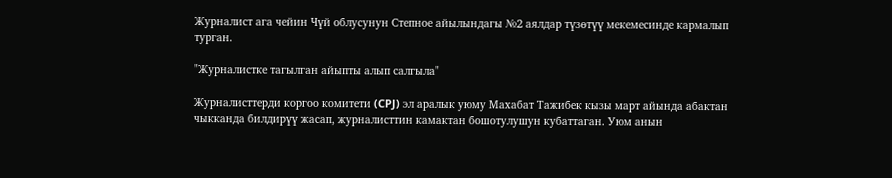Журналист ага чейин Чүй облусунун Степное айылындагы №2 аялдар түзөтүү мекемесинде кармалып турган.

"Журналистке тагылган айыпты алып салгыла"

Журналисттерди коргоо комитети (CPJ) эл аралык уюму Махабат Тажибек кызы март айында абактан чыкканда билдирүү жасап, журналисттин камактан бошотулушун кубаттаган. Уюм анын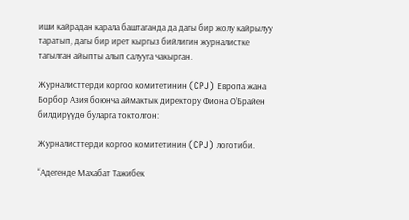иши кайрадан карала баштаганда да дагы бир жолу кайрылуу таратып, дагы бир ирет кыргыз бийлигин журналистке тагылган айыпты алып салууга чакырган.

Журналисттерди коргоо комитетинин (CPJ) Европа жана Борбор Азия боюнча аймактык директору Фиона О’Брайен билдирүүдө буларга токтолгон:

Журналисттерди коргоо комитетинин (CPJ) логотиби.

“Адегенде Махабат Тажибек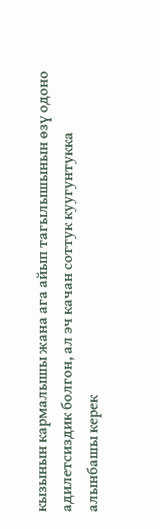кызынын кармалышы жана ага айып тагылышынын өзү одоно адилетсиздик болгон, ал эч качан соттук куугунтукка алынбашы керек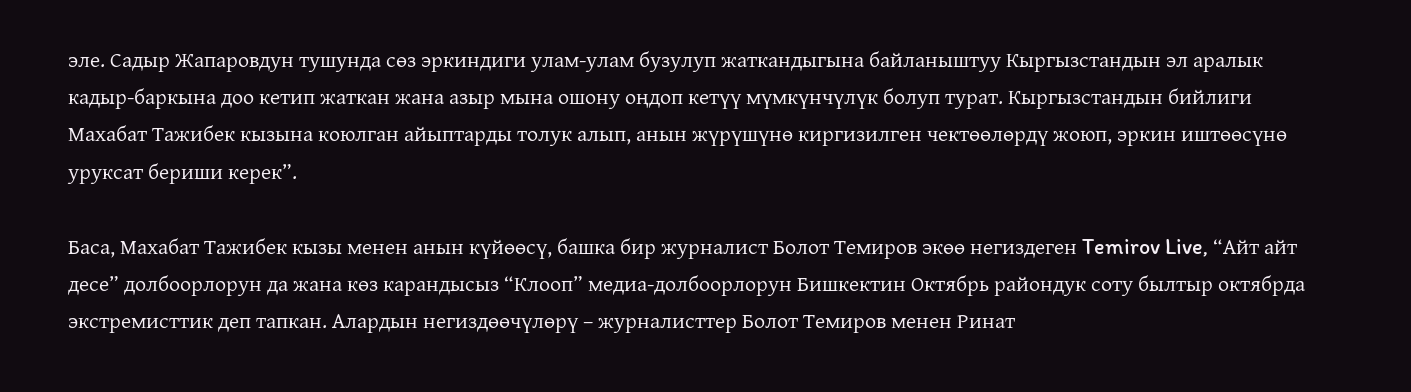эле. Садыр Жапаровдун тушунда сөз эркиндиги улам-улам бузулуп жаткандыгына байланыштуу Кыргызстандын эл аралык кадыр-баркына доо кетип жаткан жана азыр мына ошону оңдоп кетүү мүмкүнчүлүк болуп турат. Кыргызстандын бийлиги Махабат Тажибек кызына коюлган айыптарды толук алып, анын жүрүшүнө киргизилген чектөөлөрдү жоюп, эркин иштөөсүнө уруксат бериши керек”.

Баса, Махабат Тажибек кызы менен анын күйөөсү, башка бир журналист Болот Темиров экөө негиздеген Temirov Live, “Айт айт десе” долбоорлорун да жана көз карандысыз “Клооп” медиа-долбоорлорун Бишкектин Октябрь райондук соту былтыр октябрда экстремисттик деп тапкан. Алардын негиздөөчүлөрү – журналисттер Болот Темиров менен Ринат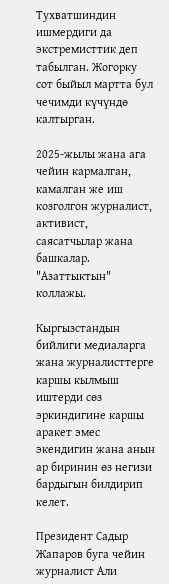Тухватшиндин ишмердиги да экстремисттик деп табылган. Жогорку сот быйыл мартта бул чечимди күчүндө калтырган.

2025-жылы жана ага чейин кармалган, камалган же иш козголгон журналист, активист, саясатчылар жана башкалар. "Азаттыктын" коллажы.

Кыргызстандын бийлиги медиаларга жана журналисттерге каршы кылмыш иштерди сөз эркиндигине каршы аракет эмес экендигин жана анын ар биринин өз негизи бардыгын билдирип келет.

Президент Садыр Жапаров буга чейин журналист Али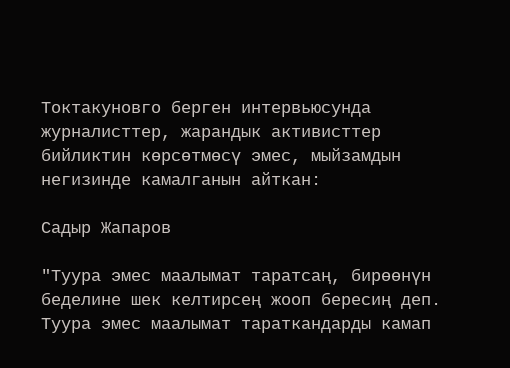Токтакуновго берген интервьюсунда журналисттер, жарандык активисттер бийликтин көрсөтмөсү эмес, мыйзамдын негизинде камалганын айткан:

Садыр Жапаров

"Туура эмес маалымат таратсаң, бирөөнүн беделине шек келтирсең жооп бересиң деп. Туура эмес маалымат тараткандарды камап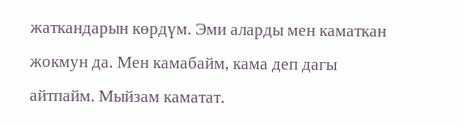жаткандарын көрдүм. Эми аларды мен каматкан жокмун да. Мен камабайм, кама деп дагы айтпайм. Мыйзам каматат.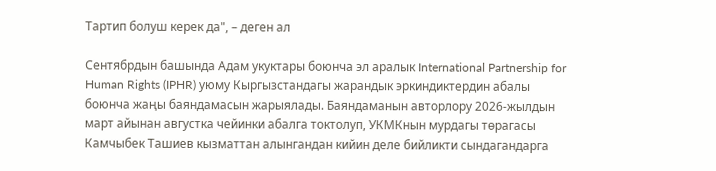Тартип болуш керек да", – деген ал

Сентябрдын башында Адам укуктары боюнча эл аралык International Partnership for Human Rights (IPHR) уюму Кыргызстандагы жарандык эркиндиктердин абалы боюнча жаңы баяндамасын жарыялады. Баяндаманын авторлору 2026-жылдын март айынан августка чейинки абалга токтолуп, УКМКнын мурдагы төрагасы Камчыбек Ташиев кызматтан алынгандан кийин деле бийликти сындагандарга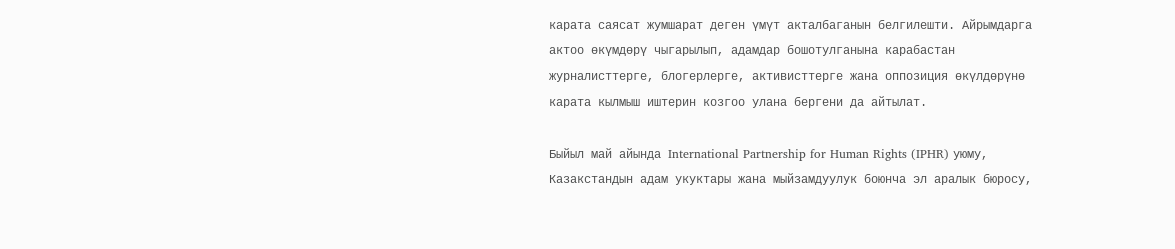карата саясат жумшарат деген үмүт акталбаганын белгилешти. Айрымдарга актоо өкүмдөрү чыгарылып, адамдар бошотулганына карабастан журналисттерге, блогерлерге, активисттерге жана оппозиция өкүлдөрүнө карата кылмыш иштерин козгоо улана бергени да айтылат.

Быйыл май айында International Partnership for Human Rights (IPHR) уюму, Казакстандын адам укуктары жана мыйзамдуулук боюнча эл аралык бюросу,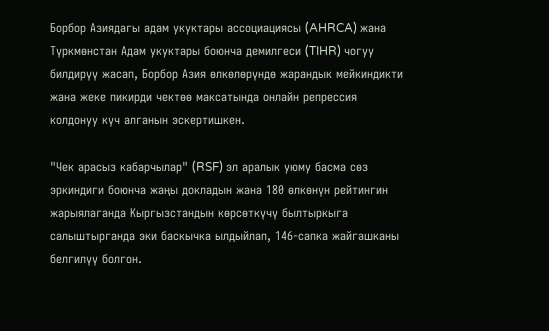Борбор Азиядагы адам укуктары ассоциациясы (AHRCA) жана Түркмөнстан Адам укуктары боюнча демилгеси (TIHR) чогуу билдирүү жасап, Борбор Азия өлкөлөрүндө жарандык мейкиндикти жана жеке пикирди чектөө максатында онлайн репрессия колдонуу күч алганын эскертишкен.

"Чек арасыз кабарчылар" (RSF) эл аралык уюму басма сөз эркиндиги боюнча жаңы докладын жана 180 өлкөнүн рейтингин жарыялаганда Кыргызстандын көрсөткүчү былтыркыга салыштырганда эки баскычка ылдыйлап, 146-сапка жайгашканы белгилүү болгон.